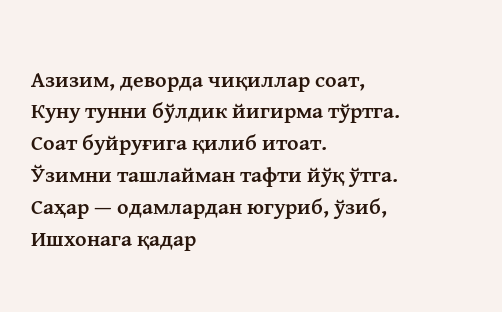Азизим, деворда чиқиллар соат,
Куну тунни бўлдик йигирма тўртга.
Соат буйруғига қилиб итоат.
Ўзимни ташлайман тафти йўқ ўтга.
Саҳар — одамлардан югуриб, ўзиб,
Ишхонага қадар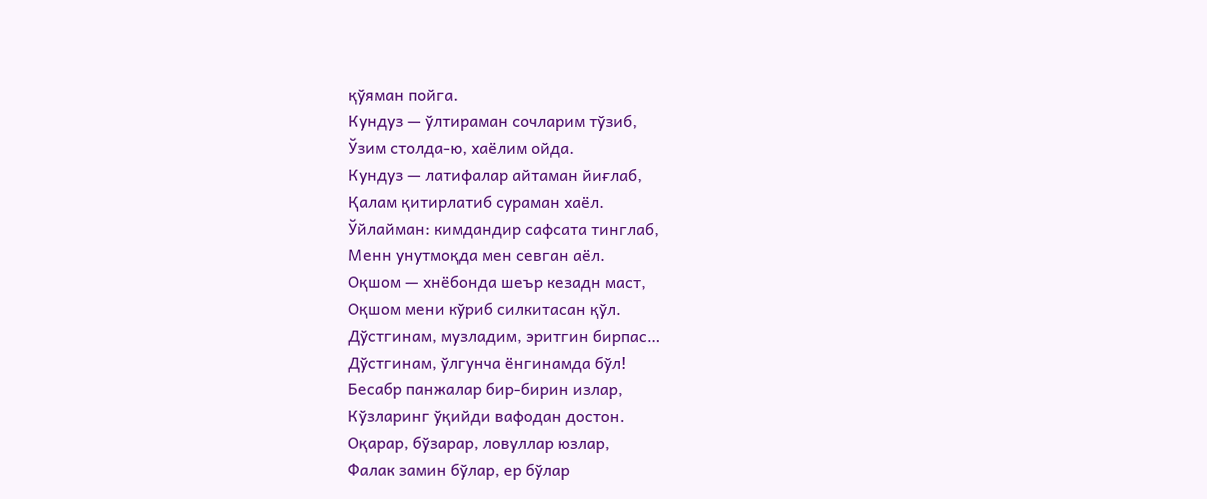қўяман пойга.
Кундуз — ўлтираман сочларим тўзиб,
Ўзим столда-ю, хаёлим ойда.
Кундуз — латифалар айтаман йиғлаб,
Қалам қитирлатиб сураман хаёл.
Ўйлайман: кимдандир сафсата тинглаб,
Менн унутмоқда мен севган аёл.
Оқшом — хнёбонда шеър кезадн маст,
Оқшом мени кўриб силкитасан қўл.
Дўстгинам, музладим, эритгин бирпас…
Дўстгинам, ўлгунча ёнгинамда бўл!
Бесабр панжалар бир-бирин излар,
Кўзларинг ўқийди вафодан достон.
Оқарар, бўзарар, ловуллар юзлар,
Фалак замин бўлар, ер бўлар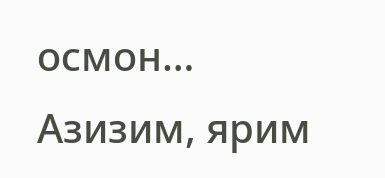осмон…
Азизим, ярим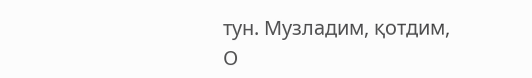тун. Музладим, қотдим,
О